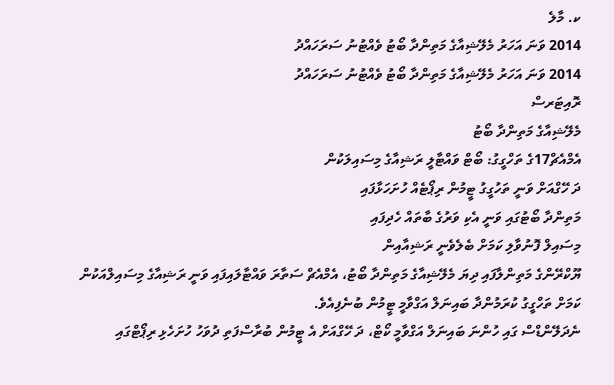ކ. މާލެ
2014 ވަނަ އަހަރު މެލޭޝިއާގެ މަތިންދާ ބޯޓު ވެއްޓުނު ސަރަހައްދު
2014 ވަނަ އަހަރު މެލޭޝިއާގެ މަތިންދާ ބޯޓު ވެއްޓުނު ސަރަހައްދު
ރޮއިޓަރސް
މެލޭޝިއާގެ މަތިންދާ ބޯޓު
އެމްއެޗް17ގެ ތަހްގީގު: ބޯޓް ވައްޓާލީ ރަޝިއާގެ މިސައިލަކުން
ދަ ހޭގްއަށް ވަނީ ތަހުގީގު ޓީމުން ރިޕޯޓެއް ހުށަހަޅާފައި
މަތިންދާ ބޯޓުގައި ވަނީ އެކި ވަރުގެ ބާތައް ހެދިފައި
މިސައިލް ފޮނުވާލި ކަމަށް ބެލެވެނީ ރަޝިއާއިން
ޔޫކްރޭންގެ މަތިންލާފައި ދިޔަ މެލޭޝިއާގެ މަތިންދާ ބޯޓު، އެމްއެޗް ސަތާރަ ވައްޓާލައިފައި ވަނީ ރަޝިއާގެ މިސައިލްއަކުން ކަމަށް ތަހްގީގު ކުރަމުންދާ ބައިނަލް އަގްވާމީ ޓީމުން ބުނެފިއެވެ.
ނެދަލޭންޑްސް ގައި ހުންނަ ބައިނަލް އަގްވާމީ ކޯޓް، ދަ ހޭގްއަށް އެ ޓީމުން ބުރާސްފަތި ދުވަހު ހުށަހެޅި ރިޕޯޓްގައި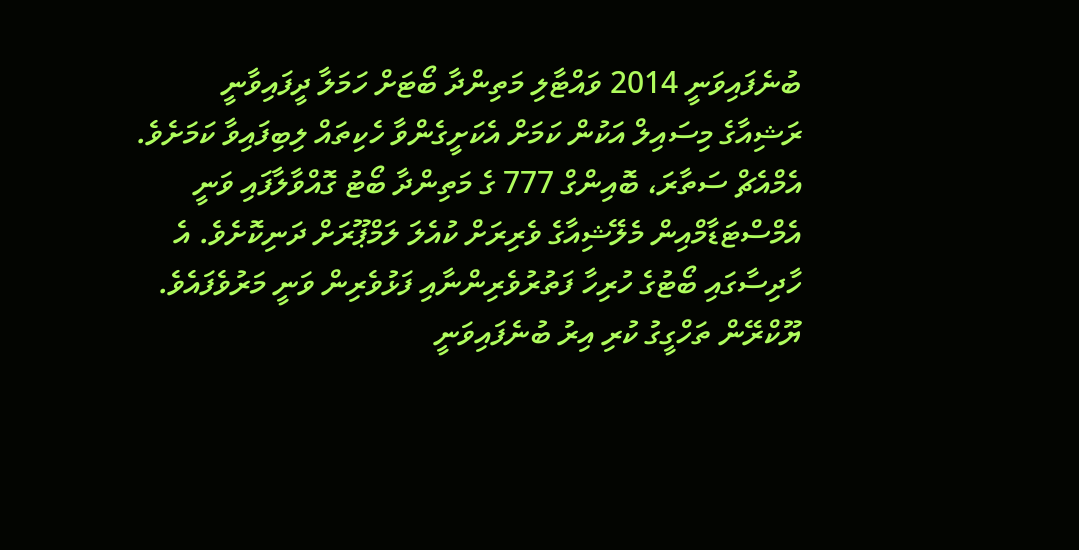ބުނެފައިވަނީ 2014 ވައްޓާލި މަތިންދާ ބޯޓަށް ހަމަލާ ދީފައިވާނީ ރަޝިއާގެ މިސައިލް އަކުން ކަމަށް އެކަށީގެންވާ ހެކިތައް ލިބިފައިވާ ކަމަށެވެ.
އެމްއެޗް ސަތާރަ، ބޮއިންގް 777 ގެ މަތިންދާ ބޯޓު ގޮއްވާލާފައި ވަނީ އެމްސްޓަޑާމްއިން މެލޭޝިއާގެ ވެރިރަށް ކުއެލަ ލަމްޕޫރަށް ދަނިކޮށެވެ. އެ ހާދިސާގައި ބޯޓުގެ ހުރިހާ ފަތުރުވެރިންނާއި ފަޅުވެރިން ވަނީ މަރުވެފައެވެ.
ޔޫކްރޭން ތަހްގީގު ކުރި އިރު ބުނެފައިވަނީ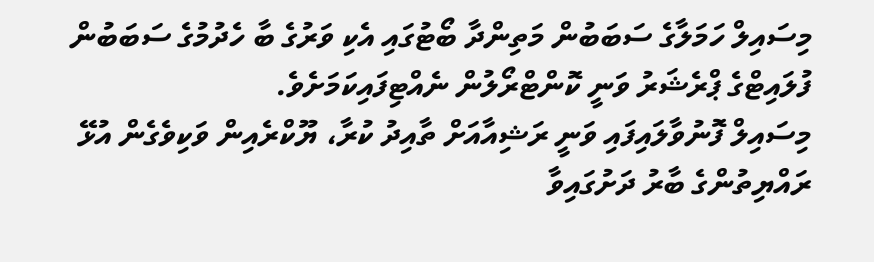މިސައިލް ހަމަލާގެ ސަބަބުން މަތިންދާ ބޯޓުގައި އެކި ވަރުގެ ބާ ހެދުމުގެ ސަބަބުން ފުލައިޓްގެ ޕްރެޝަރު ވަނީ ކޮންޓްރޯލުން ނެއްޓިފައިކަމަށެވެ.
މިސައިލް ފޮނުވާލައިފައި ވަނީ ރަޝިއާއަށް ތާއިދު ކުރާ، ޔޫކްރެއިން ވަކިވެގެން އުޅޭ ރައްޔިތުންގެ ބާރު ދަށުގައިވާ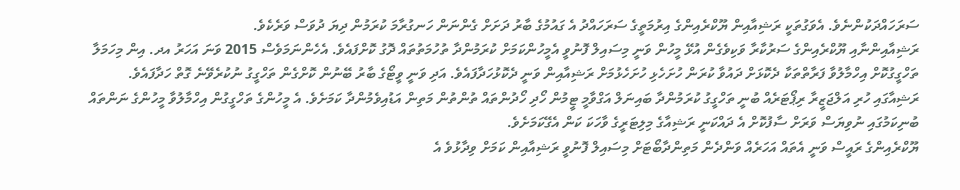ސަރަހައްދަކުންނެވެ. އެވަގުތަކީ ރަޝިއާއިން ޔޫކްރެއިންގެ އިރުމަތީގެ ސަރަހައްދު އެ ގައުމުގެ ބާރު ދަށަށް ގެންނަން ހަނގުރާމަ ކުރަމުން ދިޔަ ދުވަސް ވަރެކެވެ.
ރަޝިއާއިންނާއި ޔޫކްރެއިންގެ ސަރުކާރާ ވަކިވެގެން އުޅޭ މީހުން ވަނީ މިސައިލް ފޮނުވީ އެމީހުންކަމަށް ކުރަމުންދާ ތުހުމަތުތައް ދޮގު ކޮށްފައެވެ. އެހެންނަމަވެސް 2015 ވަނަ އަހަރު އދ. އިން މިހަމަލާ ތަހްގީގުކޮށް އިހްމާލުވާ ފަރާތްތަކާ ދެކޮޅަށް ދައުވާ ކުރަން ހުށަހެޅި ހުށަހެޅުމަށް ރަޝިއާއިން ވަނީ ދެކޮޅުހަދާފައެވެ. އަދި ވަނީ ވީޓޯގެ ބާރު ބޭނުން ކޮށްގެން ތަހްގީގު ނުކުރެވޭނެ ގޮތް ހަދާފައެވެ.
ރަޝިއާގައި ހުރި އަލްޖަޒީރާ ރިޕޯޓަރެއް ބުނީ ތަހްގީގު ކުރަމުންދާ ބައިނަލް އަގްވާމީ ޓީމުން ހޯދި ހޯދުންތައް ތުންތުން މަތިން އަޑުއިވެމުންދާ ކަމަށެވެ. އެ މީހުންގެ ތަހްގީގުން އިހްމާލުވާ މީހުންގެ ނަންތައް ބުނިކަމުގައި ނުވިޔަސް ވަރަށް ސާފުކޮށް އެ ދައްކަނީ ރަޝިއާގެ މިލިޓަރީގެ ވާހަކަ ކަން އެގޭކަމަށެވެ.
ޔޫކްރެއިންގެ ރައީސް ވަނީ އެތައް އަހަރެއް ވަންދެން މަތިންދާބޯޓަށް މިސައިލް ފޮނުވީ ރަޝިއާއިން ކަމަށް ވިދާޅުވެ އެ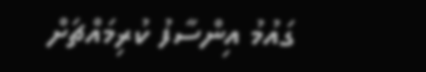ގައުމު އިންސާފު ކުރިމައްޗަށް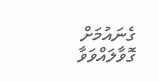ގެނައުމަށް ގޮވާލައްވަވާ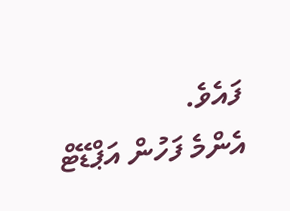ފައެވެ.
އެންމެ ފަހުން އަޕްޑޭޓް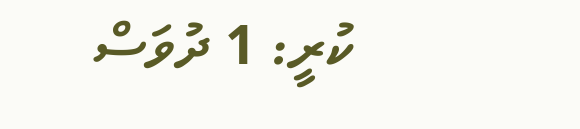ކުރީ: 1 ދުވަސް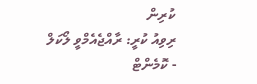ކުރިން
ރިވިއު ކުރީ: ރާއްޖެއެމްވީ ލޯކަލް
- ކޮމެންޓް